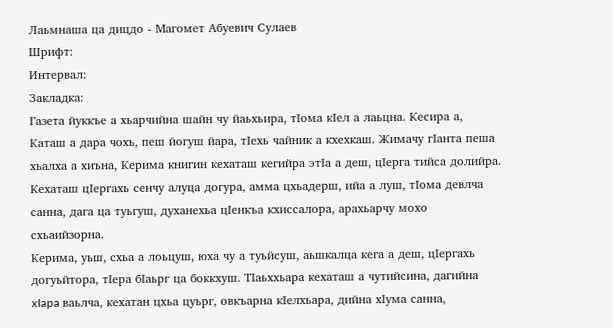Лаьмнаша ца дицдо - Магомет Абуевич Сулаев
Шрифт:
Интервал:
Закладка:
Газета йуккъе а хьарчийна шайн чу йаьхьира, тIома кIел а лаьцна. Кесира а, Каташ а дара чохь, пеш йогуш йара, тIехь чайник а кхехкаш. Жимачу гIанта пеша хьалха а хиъна, Керима книгин кехаташ кегийра этIа а деш, цIерга тийса долийра. Кехаташ цIергахь сенчу алуца догура, амма цхьадерш, ийа а луш, тIома девлча санна, дага ца туьгуш, духанехьа цIенкъа кхиссалора, арахьарчу мохо схьаийзорна.
Керима, уьш, схьа а лоьцуш, юха чу а туьйсуш, аьшкалца кега а деш, цIергахь догуьйтора, тIера бIаьрг ца боккхуш. ТIаьххьара кехаташ а чутийсина, дагийна xIapa ваьлча, кехатан цхьа цуьрг, овкъарна кIелхьара, дийна хIума санна,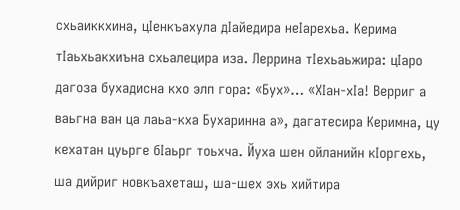схьаиккхина, цIенкъахула дIайедира неIарехьа. Керима тIаьхьакхиъна схьалецира иза. Леррина тIехьаьжира: цIаро дагоза бухадисна кхо элп гора: «Бух»… «ХIан-хIа! Верриг а ваьгна ван ца лаьа-кха Бухаринна а», дагатесира Керимна, цу кехатан цуьрге бIаьрг тоьхча. Йуха шен ойланийн кIоргехь, ша дийриг новкъахеташ, ша-шех эхь хийтира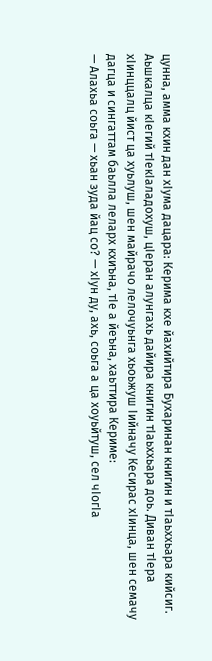цунна, амма кхин дан хIума дацара: Керима кхе йахийтира Бухаринан книгин и тIаьххьара кийсиг.
Аьшкалца кIегий тIекIаладохуш, цIеран алунгахь дайира книгин тIаьххьара доь. Диван тIера хIинццалц йист ца хуьлуш, шен майрачо лелочуьнга хьоьжуш Iийначу Кесирас хIинца, шен семачу дагца и сингаттам баьлла леларх кхиъна, тIе а йеъна, хаьттира Кериме:
— Алахьа соьга — хьан зуда йац со? — хIун ду, ахь, соьга а ца хоуьйтуш, сел чIогIа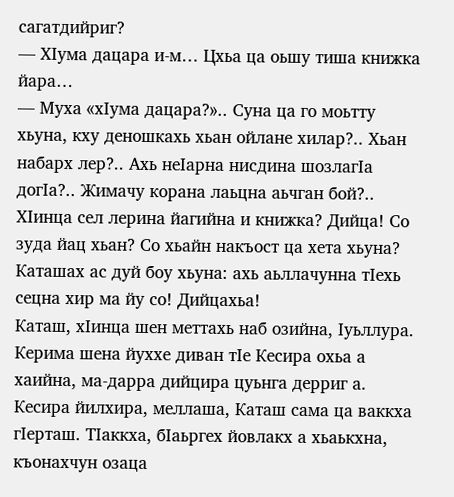сагатдийриг?
— ХIума дацара и-м… Цхьа ца оьшу тиша книжка йара…
— Муха «хIума дацара?».. Суна ца го моьтту хьуна, кху деношкахь хьан ойлане хилар?.. Хьан набарх лер?.. Ахь неIарна нисдина шозлагIа догIа?.. Жимачу корана лаьцна аьчган бой?.. ХIинца сел лерина йагийна и книжка? Дийца! Со зуда йац хьан? Со хьайн накъост ца хета хьуна? Каташах ас дуй боу хьуна: ахь аьллачунна тIехь сецна хир ма йу со! Дийцахьа!
Каташ, хIинца шен меттахь наб озийна, Iуьллура. Керима шена йуххе диван тIе Кесира охьа а хаийна, ма-дарра дийцира цуьнга дерриг а. Кесира йилхира, меллаша, Каташ сама ца ваккха гIерташ. ТIаккха, бIаьргех йовлакх а хьаькхна, къонахчун озаца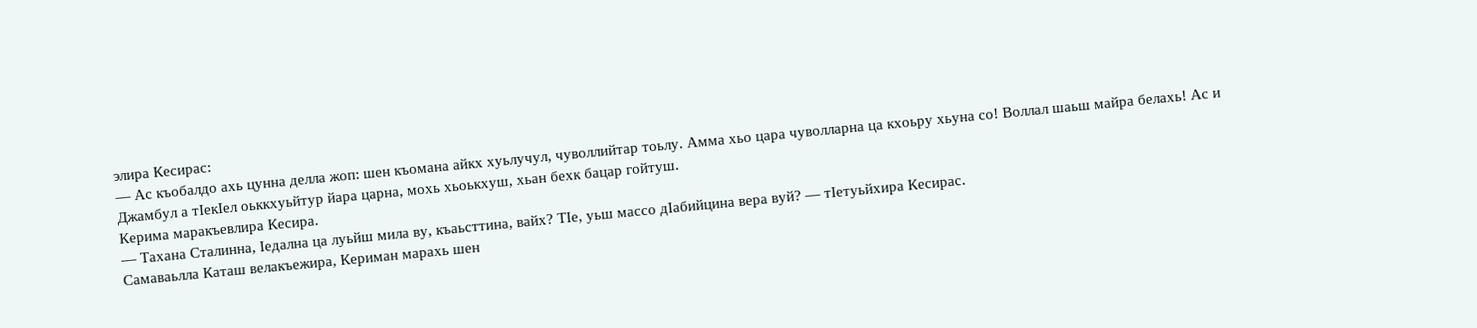элира Кесирас:
— Ас къобалдо ахь цунна делла жоп: шен къомана айкх хуьлучул, чуволлийтар тоьлу. Амма хьо цара чуволларна ца кхоьру хьуна со! Воллал шаьш майра белахь! Ас и Джамбул а тIекIел оьккхуьйтур йара царна, мохь хьоькхуш, хьан бехк бацар гойтуш.
Керима маракъевлира Кесира.
— Тахана Сталинна, Iедална ца луьйш мила ву, къаьсттина, вайх? ТIе, уьш массо дIабийцина вера вуй? — тIетуьйхира Кесирас.
Самаваьлла Каташ велакъежира, Кериман марахь шен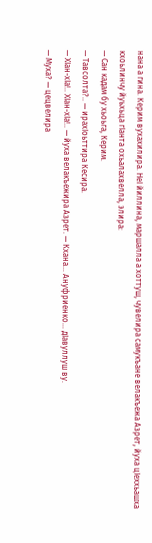нана а гина. Керим вухахилира. НеI йиллина, маршалла а хоттуш, чувелира самукъане велакъежа Азрет, йуха цIеххьашха кхоьлинчу йуьхьца гIанта охьалахвелла, элира:
— Сан кадам бу хьоьга, Керим.
— Тавсолта?.. — ирахIоьттира Кесира.
— ХIан-хIа!.. ХIан-хIа!.. — йуха велакъежира Азрет. — Кхана… Ануфриенко… дIавуллуш ву.
— Муха? — цецвелира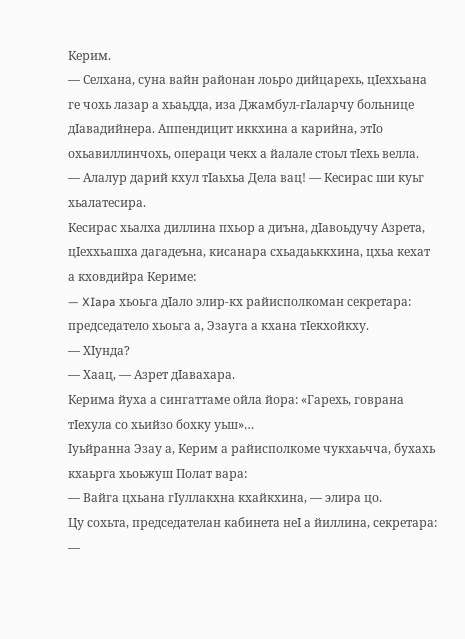Керим.
— Селхана, суна вайн районан лоьро дийцарехь, цIеххьана ге чохь лазар а хьаьдда, иза Джамбул-гIаларчу больнице дIавадийнера. Аппендицит иккхина а карийна, этIо охьавиллинчохь, операци чекх а йалале стоьл тIехь велла.
— Алалур дарий кхул тIаьхьа Дела вац! — Кесирас ши куьг хьалатесира.
Кесирас хьалха диллина пхьор а диъна, дIавоьдучу Азрета, цIеххьашха дагадеъна, кисанара схьадаьккхина, цхьа кехат а кховдийра Кериме:
— XIapa хьоьга дIало элир-кх райисполкоман секретара: председатело хьоьга а, Эзауга а кхана тIекхойкху.
— ХIунда?
— Хаац, — Азрет дIавахара.
Керима йуха а сингаттаме ойла йора: «Гарехь, говрана тIехула со хьийзо бохку уьш»…
Iуьйранна Эзау а, Керим а райисполкоме чукхаьчча, бухахь кхаьрга хьоьжуш Полат вара:
— Вайга цхьана гIуллакхна кхайкхина, — элира цо.
Цу сохьта, председателан кабинета неI а йиллина, секретара:
—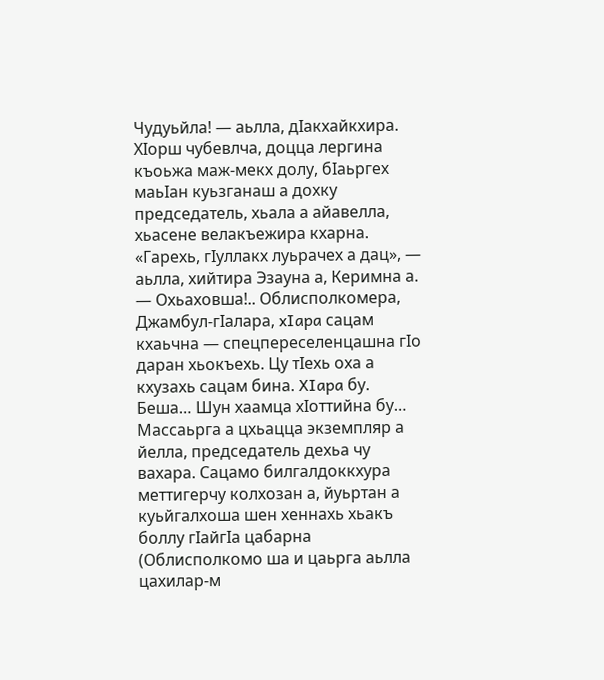Чудуьйла! — аьлла, дIакхайкхира. ХIорш чубевлча, доцца лергина къоьжа маж-мекх долу, бIаьргех маьIан куьзганаш а дохку председатель, хьала а айавелла, хьасене велакъежира кхарна. «Гарехь, гIуллакх луьрачех а дац», — аьлла, хийтира Эзауна а, Керимна а.
— Охьаховша!.. Облисполкомера, Джамбул-гIалара, xIapa сацам кхаьчна — спецпереселенцашна гIo даран хьокъехь. Цу тIехь оха а кхузахь сацам бина. XIapa бу. Беша… Шун хаамца хIоттийна бу…
Массаьрга а цхьацца экземпляр а йелла, председатель дехьа чу вахара. Сацамо билгалдоккхура меттигерчу колхозан а, йуьртан а куьйгалхоша шен хеннахь хьакъ боллу гIайгIа цабарна (Облисполкомо ша и цаьрга аьлла цахилар-м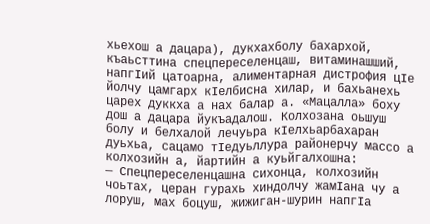хьехош а дацара), дукхахболу бахархой, къаьсттина спецпереселенцаш, витаминашший, напгIий цатоарна, алиментарная дистрофия цIе йолчу цамгарх кIелбисна хилар, и бахьанехь царех дуккха а нах балар а. «Мацалла» боху дош а дацара йукъадалош. Колхозана оьшуш болу и белхалой лечуьра кIелхьарбахаран дуьхьа, сацамо тIедуьллура районерчу массо а колхозийн а, йартийн а куьйгалхошна:
— Спецпереселенцашна сихонца, колхозийн чоьтах, церан гурахь хиндолчу жамIана чу а лоруш, мах боцуш, жижиган-шурин напгIa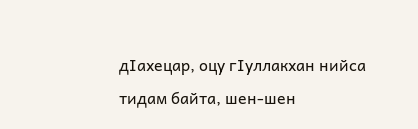дIахецар, оцу гIуллакхан нийса тидам байта, шен-шен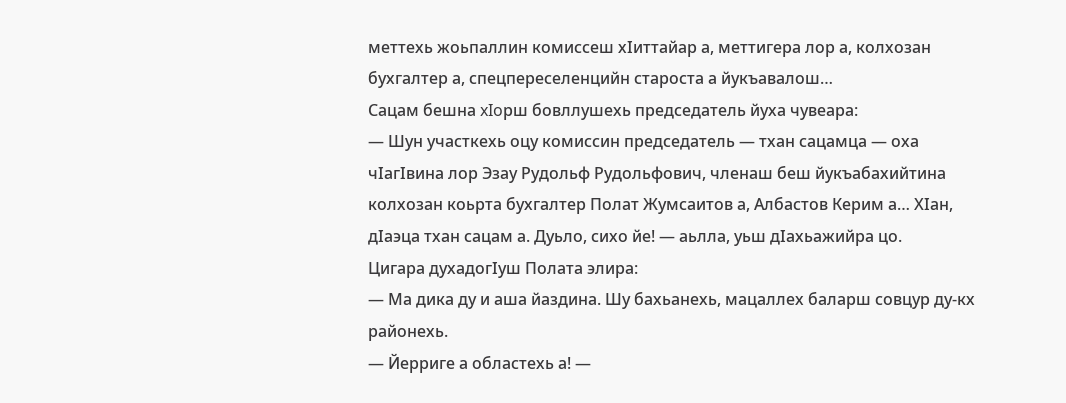меттехь жоьпаллин комиссеш хIиттайар а, меттигера лор а, колхозан бухгалтер а, спецпереселенцийн староста а йукъавалош…
Сацам бешна xIoрш бовллушехь председатель йуха чувеара:
— Шун участкехь оцу комиссин председатель — тхан сацамца — оха чIагIвина лор Эзау Рудольф Рудольфович, членаш беш йукъабахийтина колхозан коьрта бухгалтер Полат Жумсаитов а, Албастов Керим а… ХIан, дIаэца тхан сацам а. Дуьло, сихо йе! — аьлла, уьш дIахьажийра цо.
Цигара духадогIуш Полата элира:
— Ма дика ду и аша йаздина. Шу бахьанехь, мацаллех баларш совцур ду-кх районехь.
— Йерриге а областехь а! —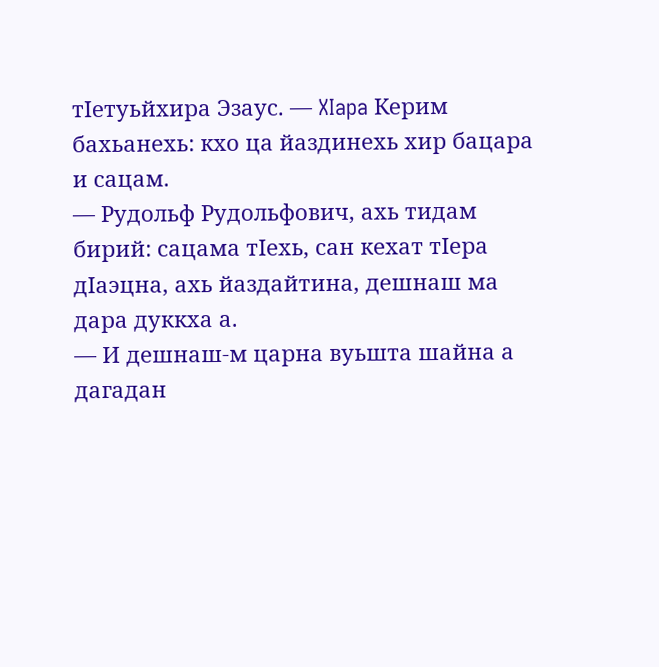тIетуьйхира Эзаус. — XIapa Керим бахьанехь: кхо ца йаздинехь хир бацара и сацам.
— Рудольф Рудольфович, ахь тидам бирий: сацама тIехь, сан кехат тIера дIаэцна, ахь йаздайтина, дешнаш ма дара дуккха а.
— И дешнаш-м царна вуьшта шайна а дагадан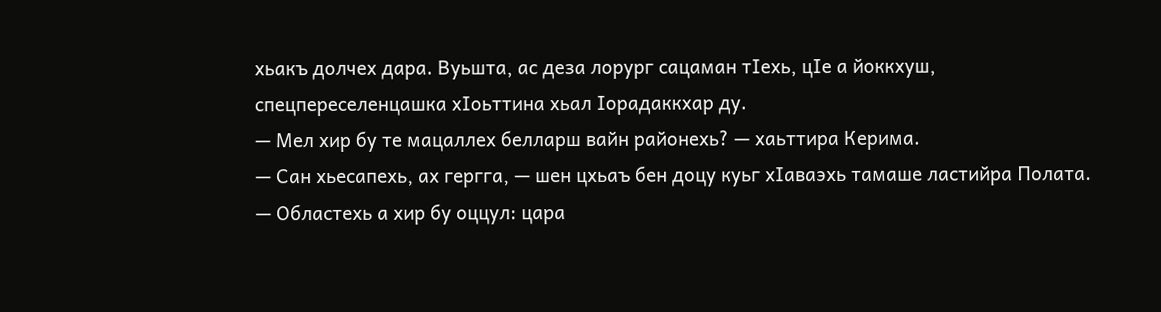хьакъ долчех дара. Вуьшта, ас деза лорург сацаман тIехь, цIе а йоккхуш, спецпереселенцашка хIоьттина хьал Iорадаккхар ду.
— Мел хир бу те мацаллех белларш вайн районехь? — хаьттира Керима.
— Сан хьесапехь, ах гергга, — шен цхьаъ бен доцу куьг хIаваэхь тамаше ластийра Полата.
— Областехь а хир бу оццул: цара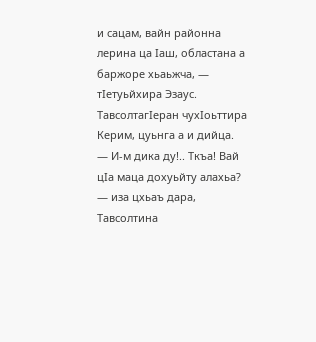и сацам, вайн районна лерина ца Iаш, областана а баржоре хьаьжча, — тIетуьйхира Эзаус.
ТавсолтагIеран чухIоьттира Керим, цуьнга а и дийца.
— И-м дика ду!.. Ткъа! Вай цIа маца дохуьйту алахьа? — иза цхьаъ дара, Тавсолтина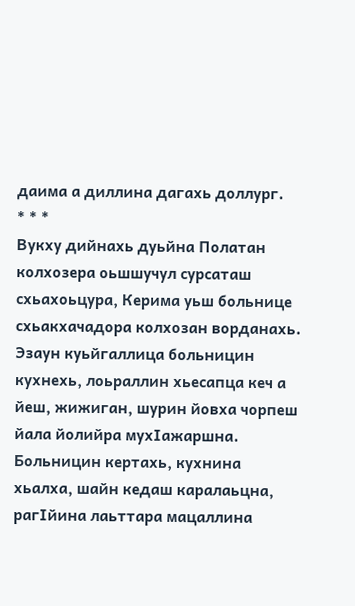даима а диллина дагахь доллург.
* * *
Вукху дийнахь дуьйна Полатан колхозера оьшшучул сурсаташ схьахоьцура, Керима уьш больнице схьакхачадора колхозан ворданахь. Эзаун куьйгаллица больницин кухнехь, лоьраллин хьесапца кеч а йеш, жижиган, шурин йовха чорпеш йала йолийра мухIажаршна. Больницин кертахь, кухнина хьалха, шайн кедаш каралаьцна, рагIйина лаьттара мацаллина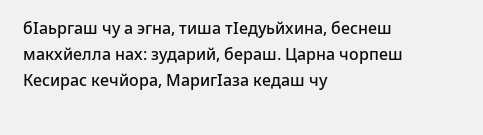бIаьргаш чу а эгна, тиша тIедуьйхина, беснеш макхйелла нах: зударий, бераш. Царна чорпеш Кесирас кечйора, МаригIаза кедаш чу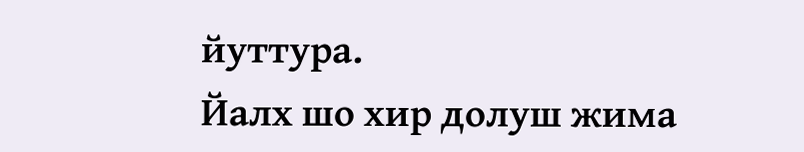йуттура.
Йалх шо хир долуш жима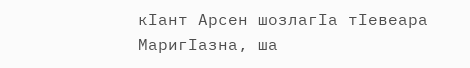кIант Арсен шозлагIа тIевеара МаригIазна, ша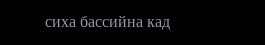сиха бассийна кад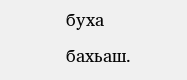буха бахьаш.